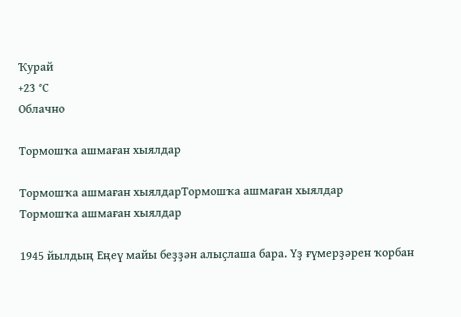Ҡурай
+23 °С
Облачно

Тормошҡа ашмаған хыялдар

Тормошҡа ашмаған хыялдарТормошҡа ашмаған хыялдар
Тормошҡа ашмаған хыялдар

1945 йылдың Еңеү майы беҙҙән алыҫлаша бара. Үҙ ғүмерҙәрен ҡорбан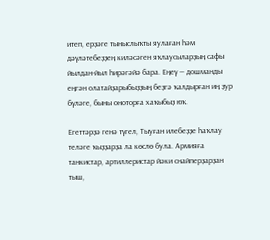итеп, ерҙәге тыныслыҡты яулаған һәм дәүләтебеҙҙең киләсәген яҡлаусыларҙың сафы йылдан-йыл һирәгәйә бара. Еңеү — дошманды еңгән олатайҙарыбыҙҙың беҙгә ҡалдырған иң ҙур бүләге, быны оноторға хаҡыбыҙ юҡ.

Егеттәрҙә генә түгел, Тыуған илебеҙҙе һаҡлау теләге ҡыҙҙарҙа ла көслө була. Армияға танкистар, артиллеристар йәки снайперҙарҙан тыш,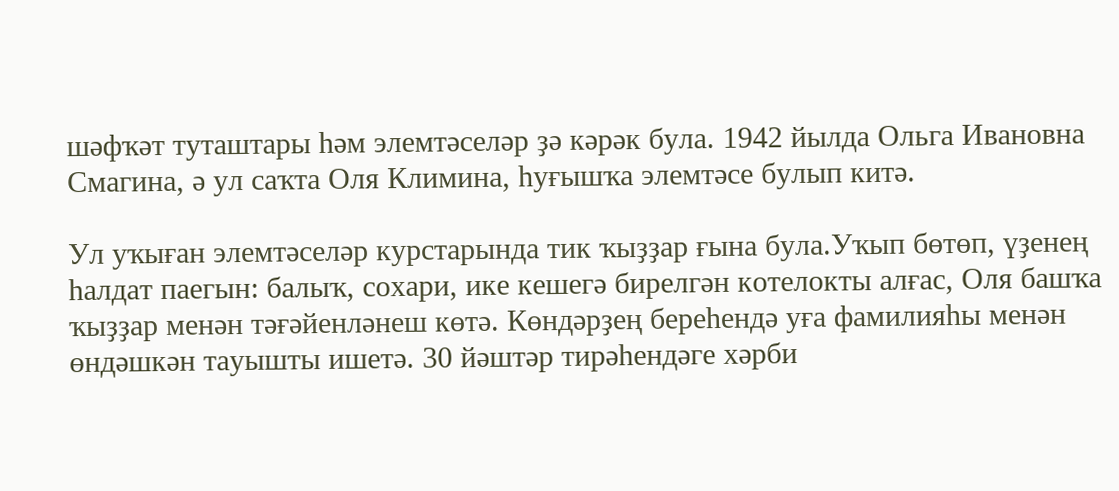шәфҡәт туташтары һәм элемтәселәр ҙә кәрәк була. 1942 йылда Ольга Ивановна Смагина, ә ул саҡта Оля Климина, һуғышҡа элемтәсе булып китә.

Ул уҡыған элемтәселәр курстарында тик ҡыҙҙар ғына була.Уҡып бөтөп, үҙенең һалдат паегын: балыҡ, сохари, ике кешегә бирелгән котелокты алғас, Оля башҡа ҡыҙҙар менән тәғәйенләнеш көтә. Көндәрҙең береһендә уға фамилияһы менән өндәшкән тауышты ишетә. 30 йәштәр тирәһендәге хәрби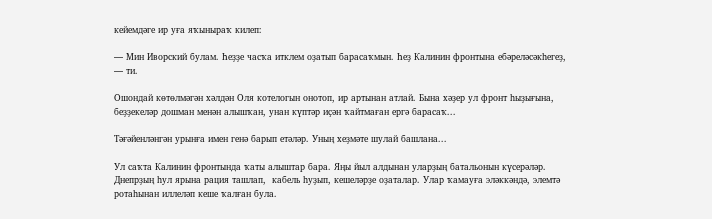кейемдәге ир уға яҡыныраҡ килеп:

— Мин Иворский булам. Һеҙҙе часҡа итклем оҙатып барасаҡмын. Һеҙ Калинин фронтына ебәреләсәкһегеҙ, — ти.

Ошондай көтөлмәгән хәлдән Оля котелогын онотоп, ир артынан атлай. Бына хәҙер ул фронт һыҙығына, беҙҙекеләр дошман менән алышҡан, унан күптәр иҫән ҡайтмаған ергә барасаҡ...

Тәғәйенләнгән урынға имен генә барып етәләр. Уның хеҙмәте шулай башлана...

Ул саҡта Калинин фронтында ҡаты алыштар бара. Яңы йыл алдынан уларҙың батальонын күсерәләр. Днепрҙың һул ярына рация ташлап,  кабель һуҙып, кешеләрҙе оҙаталар. Улар ҡамауға эләккәндә, элемтә ротаһынан иллеләп кеше ҡалған була.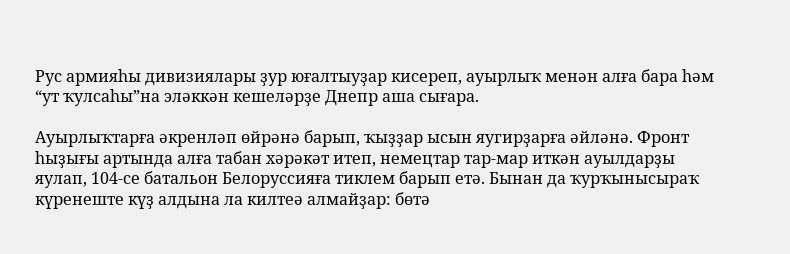Рус армияһы дивизиялары ҙур юғалтыуҙар кисереп, ауырлыҡ менән алға бара һәм “ут ҡулсаһы”на эләккән кешеләрҙе Днепр аша сығара.

Ауырлыҡтарға әкренләп өйрәнә барып, ҡыҙҙар ысын яугирҙарға әйләнә. Фронт һыҙығы артында алға табан хәрәкәт итеп, немецтар тар-мар иткән ауылдарҙы яулап, 104-се батальон Белоруссияға тиклем барып етә. Бынан да ҡурҡынысыраҡ күренеште күҙ алдына ла килтеә алмайҙар: бөтә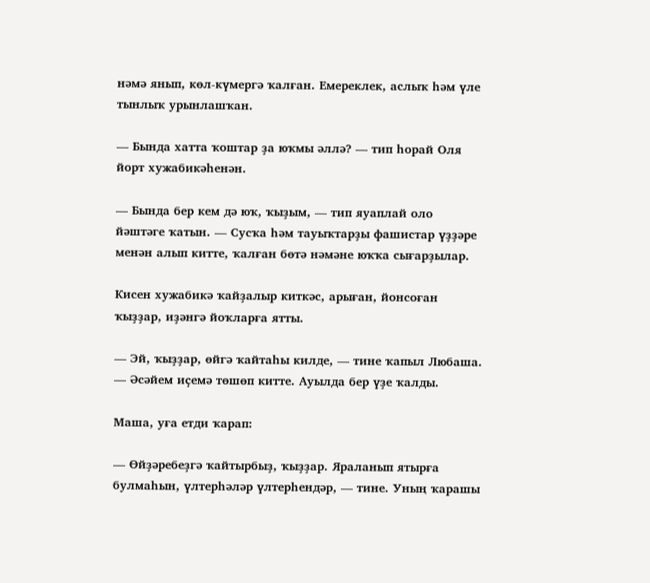нәмә янып, көл-күмергә ҡалған. Емереклек, аслыҡ һәм үле тынлыҡ урынлашҡан.

— Бында хатта ҡоштар ҙа юҡмы әллә? — тип һорай Оля йорт хужабикәһенән.

— Бында бер кем дә юҡ, ҡыҙым, — тип яуаплай оло йәштәге ҡатын. — Сусҡа һәм тауыҡтарҙы фашистар үҙҙәре менән алып китте, ҡалған бөтә нәмәне юҡҡа сығарҙылар.

Кисен хужабикә ҡайҙалыр киткәс, арыған, йонсоған ҡыҙҙар, иҙәнгә йоҡларға ятты.

— Эй, ҡыҙҙар, өйгә ҡайтаһы килде, — тине ҡапыл Любаша. — Әсәйем иҫемә төшөп китте. Ауылда бер үҙе ҡалды.

Маша, уға етди ҡарап:

— Өйҙәребеҙгә ҡайтырбыҙ, ҡыҙҙар. Яраланып ятырға булмаһын, үлтерһәләр үлтерһендәр, — тине. Уның ҡарашы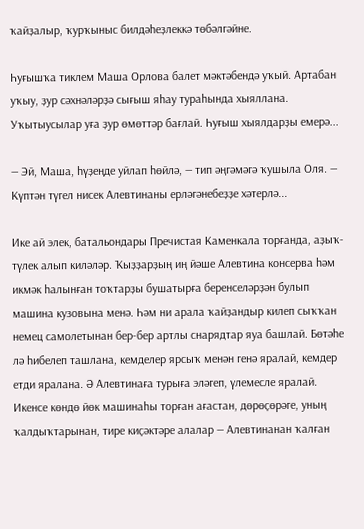ҡайҙалыр, ҡурҡыныс билдәһеҙлеккә төбәлгәйне.

Һуғышҡа тиклем Маша Орлова балет мәктәбендә уҡый. Артабан уҡыу, ҙур сәхнәләрҙә сығыш яһау тураһында хыяллана. Уҡытыусылар уға ҙур өмөттәр бағлай. Һуғыш хыялдарҙы емерә...

— Эй, Маша, һүҙеңде уйлап һөйлә, — тип әңгәмәгә ҡушыла Оля. — Күптән түгел нисек Алевтинаны ерләгәнебеҙҙе хәтерлә...

Ике ай элек, батальондары Пречистая Каменкала торғанда, аҙыҡ-түлек алып киләләр. Ҡыҙҙарҙың иң йәше Алевтина консерва һәм икмәк һалынған тоҡтарҙы бушатырға беренселәрҙән булып машина кузовына менә. Һәм ни арала ҡайҙандыр килеп сыҡҡан немец самолетынан бер-бер артлы снарядтар яуа башлай. Бөтәһе лә һибелеп ташлана, кемделер ярсыҡ менән генә яралай, кемдер етди яралана. Ә Алевтинаға турыға эләгеп, үлемесле яралай. Икенсе көндө йөк машинаһы торған ағастан, дөрөҫөрәге, уның ҡалдыҡтарынан, тире киҫәктәре алалар — Алевтинанан ҡалған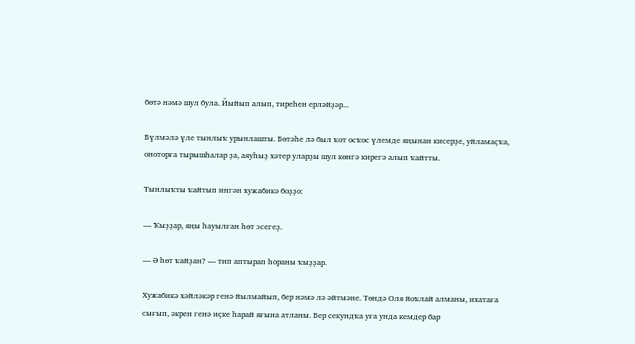бөтә нәмә шул була. Йыйып алып, тиреһен ерләйҙәр...

Бүлмәлә үле тынлыҡ урынлашты. Бөтәһе лә был ҡот осҡос үлемде яңынан кисерҙе, уйламаҫҡа, оноторға тырышһалар ҙа, аяуһыҙ хәтер уларҙы шул көнгә кирегә алып ҡайтты.

Тынлыҡты ҡайтып ингән хужабикә боҙҙо:

— Ҡыҙҙар, яңы һауылған һөт эсегеҙ.

— Ә һөт ҡайҙан? — тип аптырап һораны ҡыҙҙар.

Хужабикә хәйләкәр генә йылмайып, бер нәмә лә әйтмәне. Төндә Оля йоҡлай алманы, ихатаға сығып, әкрен генә иҫке һарай яғына атланы. Бер секундҡа уға унда кемдер бар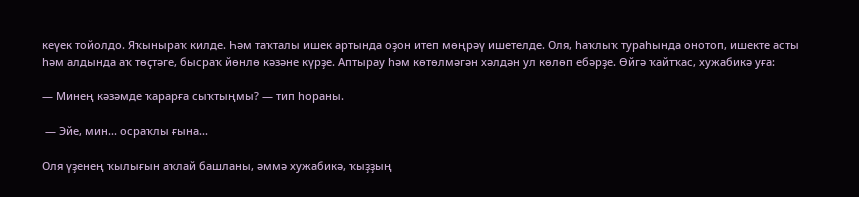кеүек тойолдо. Яҡыныраҡ килде. Һәм таҡталы ишек артында оҙон итеп мөңрәү ишетелде. Оля, һаҡлыҡ тураһында онотоп, ишекте асты һәм алдында аҡ төҫтәге, бысраҡ йөнлө кәзәне күрҙе. Аптырау һәм көтөлмәгән хәлдән ул көлөп ебәрҙе. Өйгә ҡайтҡас, хужабикә уға:

— Минең кәзәмде ҡарарға сыҡтыңмы? — тип һораны.

 — Эйе, мин... осраҡлы ғына...

Оля үҙенең ҡылығын аҡлай башланы, әммә хужабикә, ҡыҙҙың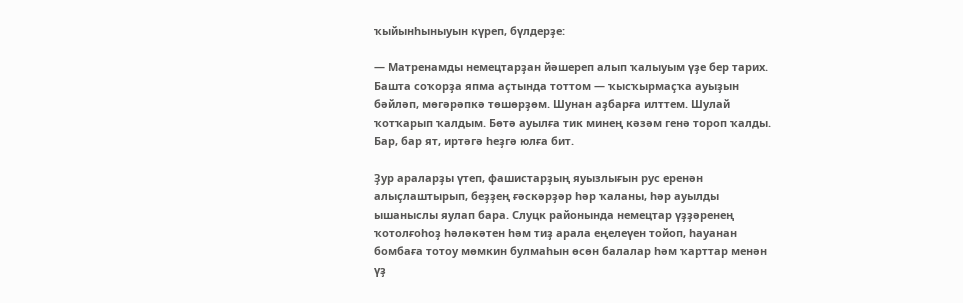ҡыйынһыныуын күреп, бүлдерҙе:

— Матренамды немецтарҙан йәшереп алып ҡалыуым үҙе бер тарих. Башта соҡорҙа япма аҫтында тоттом — ҡысҡырмаҫҡа ауыҙын бәйләп, мөгәрәпкә төшөрҙөм. Шунан аҙбарға илттем. Шулай ҡотҡарып ҡалдым. Бөтә ауылға тик минең кәзәм генә тороп ҡалды. Бар, бар ят, иртәгә һеҙгә юлға бит.

Ҙур араларҙы үтеп, фашистарҙың яуызлығын рус еренән алыҫлаштырып, беҙҙең ғәскәрҙәр һәр ҡаланы, һәр ауылды ышаныслы яулап бара. Слуцк районында немецтар үҙҙәренең ҡотолғоһоҙ һәләкәтен һәм тиҙ арала еңелеүен тойоп, һауанан бомбаға тотоу мөмкин булмаһын өсөн балалар һәм ҡарттар менән үҙ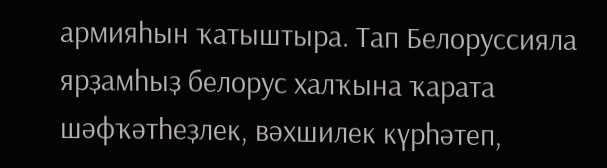армияһын ҡатыштыра. Тап Белоруссияла ярҙамһыҙ белорус халҡына ҡарата шәфҡәтһеҙлек, вәхшилек күрһәтеп,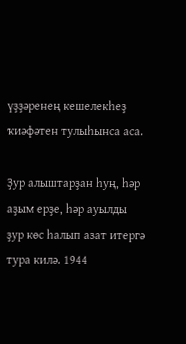үҙҙәренең кешелекһеҙ ҡиәфәтен тулыһынса аса.

Ҙур алыштарҙан һуң, һәр аҙым ерҙе, һәр ауылды ҙур көс һалып азат итергә тура килә. 1944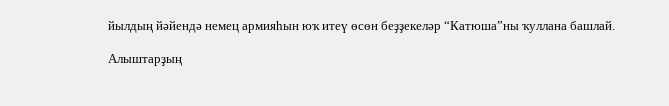йылдың йәйендә немец армияһын юҡ итеү өсөн беҙҙекеләр “Катюша”ны ҡуллана башлай.

Алыштарҙың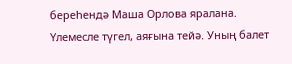береһендә Маша Орлова яралана. Үлемесле түгел, аяғына тейә. Уның балет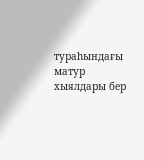тураһындағы матур хыялдары бер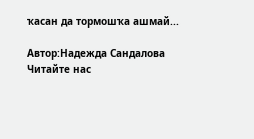ҡасан да тормошҡа ашмай...

Автор:Надежда Сандалова
Читайте нас